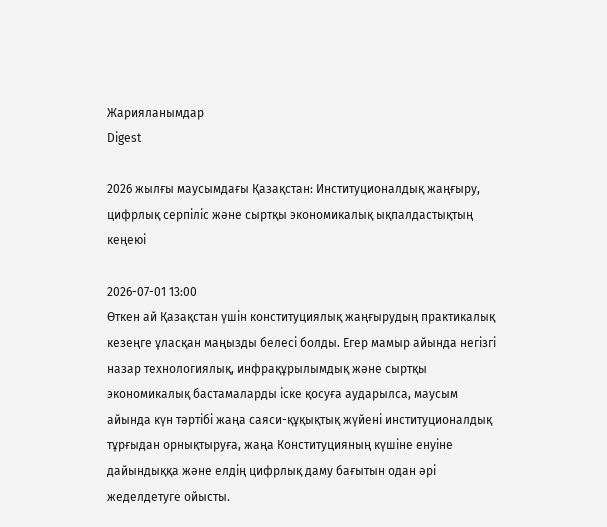Жарияланымдар
Digest

2026 жылғы маусымдағы Қазақстан: Институционалдық жаңғыру, цифрлық серпіліс және сыртқы экономикалық ықпалдастықтың кеңеюі

2026-07-01 13:00
Өткен ай Қазақстан үшін конституциялық жаңғырудың практикалық кезеңге ұласқан маңызды белесі болды. Егер мамыр айында негізгі назар технологиялық, инфрақұрылымдық және сыртқы экономикалық бастамаларды іске қосуға аударылса, маусым айында күн тәртібі жаңа саяси-құқықтық жүйені институционалдық тұрғыдан орнықтыруға, жаңа Конституцияның күшіне енуіне дайындыққа және елдің цифрлық даму бағытын одан әрі жеделдетуге ойысты.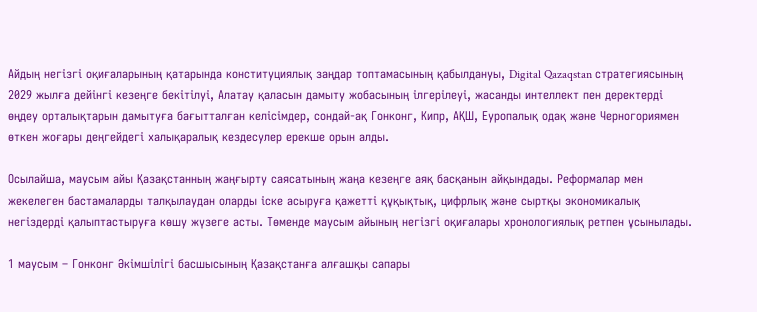Айдың негізгі оқиғаларының қатарында конституциялық заңдар топтамасының қабылдануы, Digital Qazaqstan стратегиясының 2029 жылға дейінгі кезеңге бекітілуі, Алатау қаласын дамыту жобасының ілгерілеуі, жасанды интеллект пен деректерді өңдеу орталықтарын дамытуға бағытталған келісімдер, сондай-ақ Гонконг, Кипр, АҚШ, Еуропалық одақ және Черногориямен өткен жоғары деңгейдегі халықаралық кездесулер ерекше орын алды.

Осылайша, маусым айы Қазақстанның жаңғырту саясатының жаңа кезеңге аяқ басқанын айқындады. Реформалар мен жекелеген бастамаларды талқылаудан оларды іске асыруға қажетті құқықтық, цифрлық және сыртқы экономикалық негіздерді қалыптастыруға көшу жүзеге асты. Төменде маусым айының негізгі оқиғалары хронологиялық ретпен ұсынылады.

1 маусым – Гонконг Әкімшілігі басшысының Қазақстанға алғашқы сапары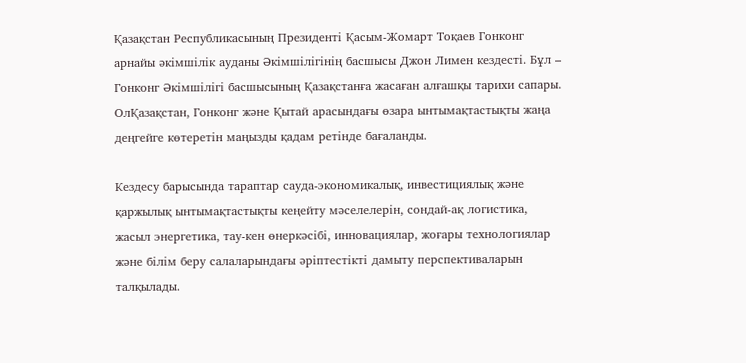Қазақстан Республикасының Президенті Қасым-Жомарт Тоқаев Гонконг арнайы әкімшілік ауданы Әкімшілігінің басшысы Джон Лимен кездесті. Бұл – Гонконг Әкімшілігі басшысының Қазақстанға жасаған алғашқы тарихи сапары. ОлҚазақстан, Гонконг және Қытай арасындағы өзара ынтымақтастықты жаңа деңгейге көтеретін маңызды қадам ретінде бағаланды.

Кездесу барысында тараптар сауда-экономикалық, инвестициялық және қаржылық ынтымақтастықты кеңейту мәселелерін, сондай-ақ логистика, жасыл энергетика, тау-кен өнеркәсібі, инновациялар, жоғары технологиялар және білім беру салаларындағы әріптестікті дамыту перспективаларын талқылады.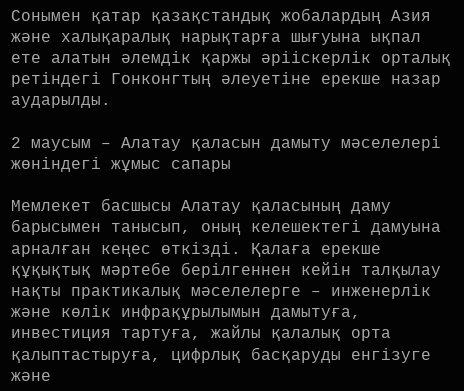Сонымен қатар қазақстандық жобалардың Азия және халықаралық нарықтарға шығуына ықпал ете алатын әлемдік қаржы әрііскерлік орталық ретіндегі Гонконгтың әлеуетіне ерекше назар аударылды.

2 маусым – Алатау қаласын дамыту мәселелері жөніндегі жұмыс сапары

Мемлекет басшысы Алатау қаласының даму барысымен танысып, оның келешектегі дамуына арналған кеңес өткізді. Қалаға ерекше құқықтық мәртебе берілгеннен кейін талқылау нақты практикалық мәселелерге – инженерлік және көлік инфрақұрылымын дамытуға, инвестиция тартуға, жайлы қалалық орта қалыптастыруға, цифрлық басқаруды енгізуге және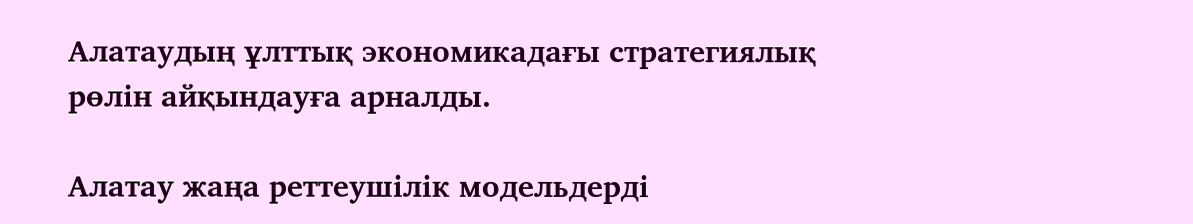Алатаудың ұлттық экономикадағы стратегиялық рөлін айқындауға арналды.

Алатау жаңа реттеушілік модельдерді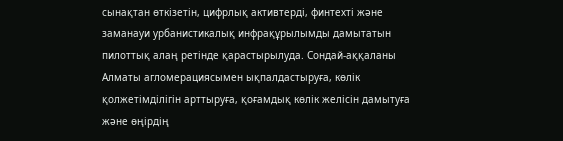сынақтан өткізетін, цифрлық активтерді, финтехті және заманауи урбанистикалық инфрақұрылымды дамытатын пилоттық алаң ретінде қарастырылуда. Сондай-аққаланы Алматы агломерациясымен ықпалдастыруға, көлік қолжетімділігін арттыруға, қоғамдық көлік желісін дамытуға және өңірдің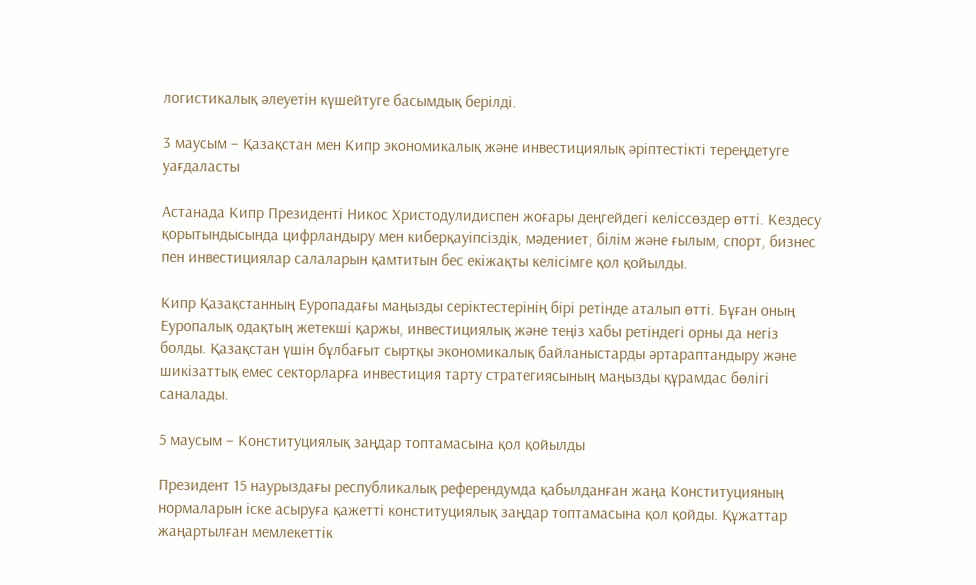логистикалық әлеуетін күшейтуге басымдық берілді.

3 маусым – Қазақстан мен Кипр экономикалық және инвестициялық әріптестікті тереңдетуге уағдаласты

Астанада Кипр Президенті Никос Христодулидиспен жоғары деңгейдегі келіссөздер өтті. Кездесу қорытындысында цифрландыру мен киберқауіпсіздік, мәдениет, білім және ғылым, спорт, бизнес пен инвестициялар салаларын қамтитын бес екіжақты келісімге қол қойылды.

Кипр Қазақстанның Еуропадағы маңызды серіктестерінің бірі ретінде аталып өтті. Бұған оның Еуропалық одақтың жетекші қаржы, инвестициялық және теңіз хабы ретіндегі орны да негіз болды. Қазақстан үшін бұлбағыт сыртқы экономикалық байланыстарды әртараптандыру және шикізаттық емес секторларға инвестиция тарту стратегиясының маңызды құрамдас бөлігі саналады.

5 маусым – Конституциялық заңдар топтамасына қол қойылды

Президент 15 наурыздағы республикалық референдумда қабылданған жаңа Конституцияның нормаларын іске асыруға қажетті конституциялық заңдар топтамасына қол қойды. Құжаттар жаңартылған мемлекеттік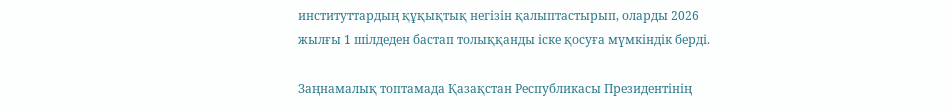институттардың құқықтық негізін қалыптастырып, оларды 2026 жылғы 1 шілдеден бастап толыққанды іске қосуға мүмкіндік берді.

Заңнамалық топтамада Қазақстан Республикасы Президентінің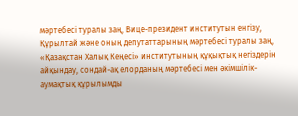мәртебесі туралы заң, Вице-президент институтын енгізу, Құрылтай және оның депутаттарының мәртебесі туралы заң, «Қазақстан Халық Кеңесі» институтының құқықтық негіздерін айқындау, сондай-ақ елорданың мәртебесі мен әкімшілік-аумақтық құрылымды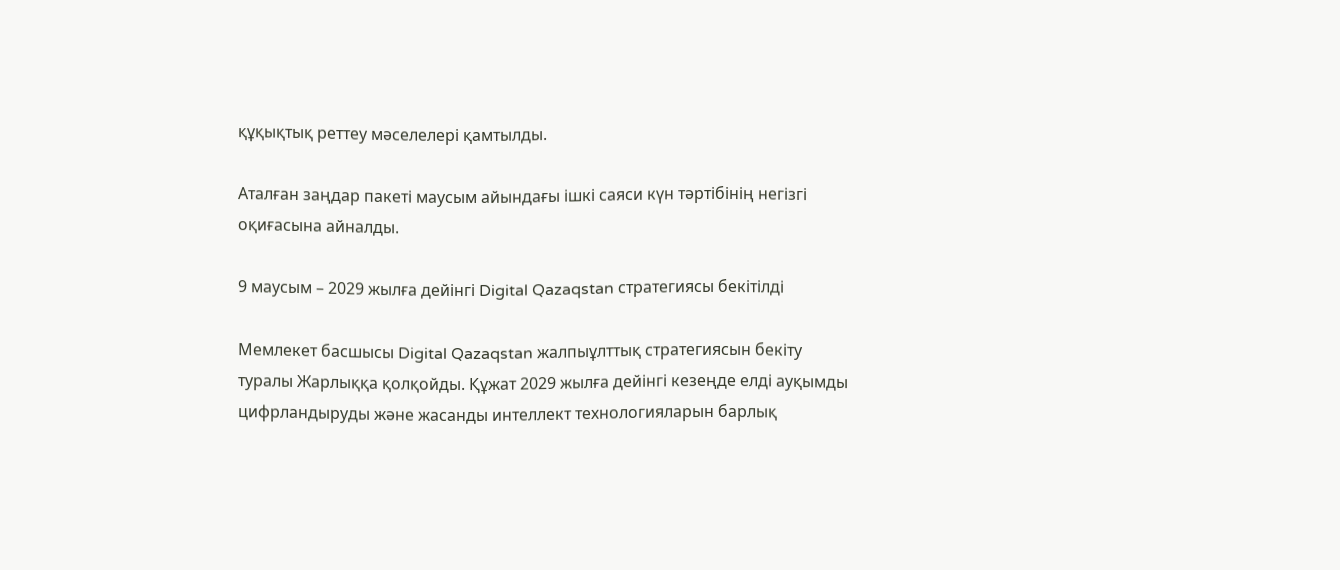құқықтық реттеу мәселелері қамтылды.

Аталған заңдар пакеті маусым айындағы ішкі саяси күн тәртібінің негізгі оқиғасына айналды.

9 маусым – 2029 жылға дейінгі Digital Qazaqstan стратегиясы бекітілді

Мемлекет басшысы Digital Qazaqstan жалпыұлттық стратегиясын бекіту туралы Жарлыққа қолқойды. Құжат 2029 жылға дейінгі кезеңде елді ауқымды цифрландыруды және жасанды интеллект технологияларын барлық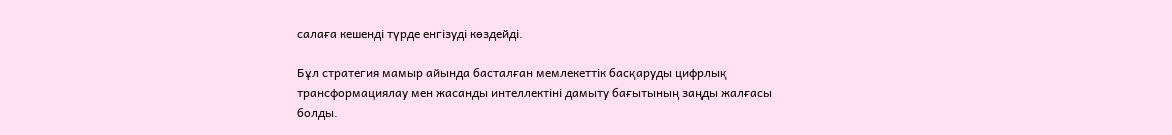салаға кешенді түрде енгізуді көздейді.

Бұл стратегия мамыр айында басталған мемлекеттік басқаруды цифрлық трансформациялау мен жасанды интеллектіні дамыту бағытының заңды жалғасы болды.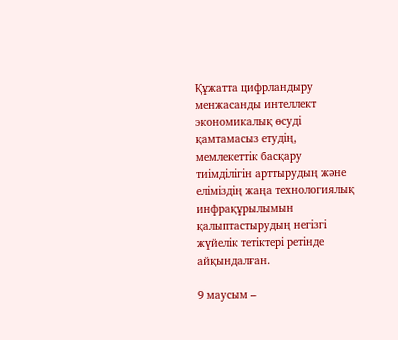Құжатта цифрландыру менжасанды интеллект экономикалық өсуді қамтамасыз етудің, мемлекеттік басқару тиімділігін арттырудың және еліміздің жаңа технологиялық инфрақұрылымын қалыптастырудың негізгі жүйелік тетіктері ретінде айқындалған.

9 маусым –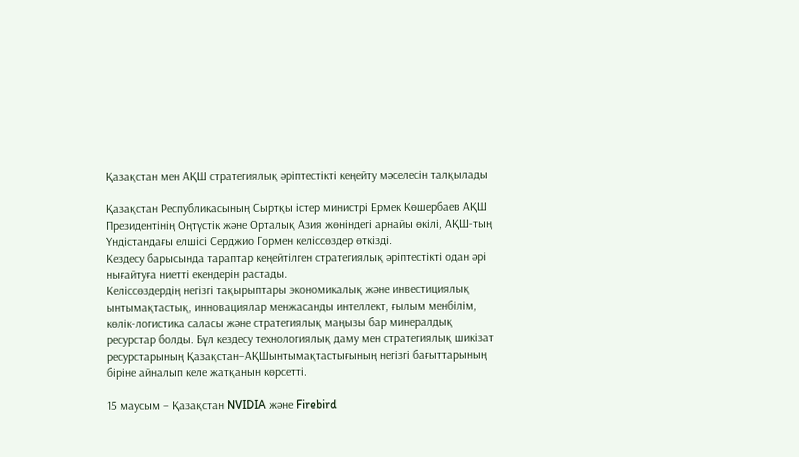Қазақстан мен АҚШ стратегиялық әріптестікті кеңейту мәселесін талқылады

Қазақстан Республикасының Сыртқы істер министрі Ермек Көшербаев АҚШ Президентінің Оңтүстік және Орталық Азия жөніндегі арнайы өкілі, АҚШ-тың Үндістандағы елшісі Серджио Гормен келіссөздер өткізді.
Кездесу барысында тараптар кеңейтілген стратегиялық әріптестікті одан әрі нығайтуға ниетті екендерін растады.
Келіссөздердің негізгі тақырыптары экономикалық және инвестициялық ынтымақтастық, инновациялар менжасанды интеллект, ғылым менбілім, көлік-логистика саласы және стратегиялық маңызы бар минералдық ресурстар болды. Бұл кездесу технологиялық даму мен стратегиялық шикізат ресурстарының Қазақстан–АҚШынтымақтастығының негізгі бағыттарының біріне айналып келе жатқанын көрсетті.

15 маусым – Қазақстан NVIDIA және Firebird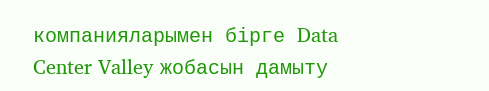компанияларымен бірге Data Center Valley жобасын дамыту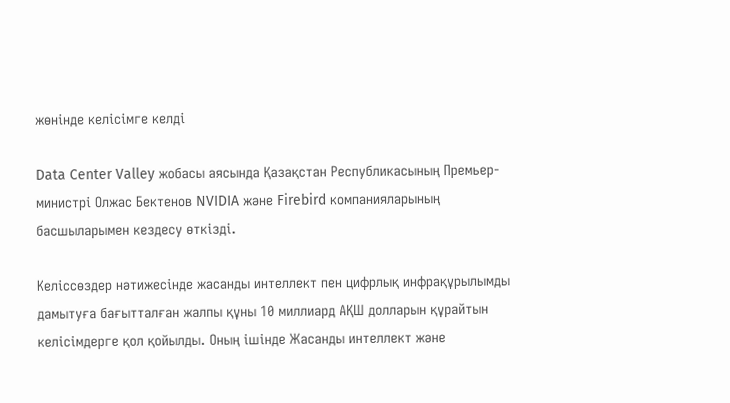жөнінде келісімге келді

Data Center Valley жобасы аясында Қазақстан Республикасының Премьер-министрі Олжас Бектенов NVIDIA және Firebird компанияларының басшыларымен кездесу өткізді.

Келіссөздер нәтижесінде жасанды интеллект пен цифрлық инфрақұрылымды дамытуға бағытталған жалпы құны 10 миллиард АҚШ долларын құрайтын келісімдерге қол қойылды. Оның ішінде Жасанды интеллект және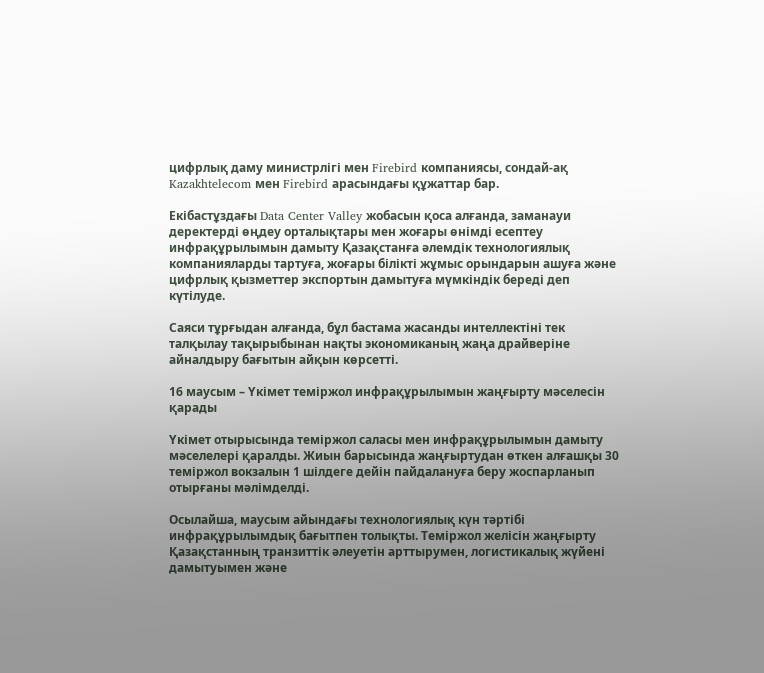цифрлық даму министрлігі мен Firebird компаниясы, сондай-ақ Kazakhtelecom мен Firebird арасындағы құжаттар бар.

Екібастұздағы Data Center Valley жобасын қоса алғанда, заманауи деректерді өңдеу орталықтары мен жоғары өнімді есептеу инфрақұрылымын дамыту Қазақстанға әлемдік технологиялық компанияларды тартуға, жоғары білікті жұмыс орындарын ашуға және цифрлық қызметтер экспортын дамытуға мүмкіндік береді деп күтілуде.

Саяси тұрғыдан алғанда, бұл бастама жасанды интеллектіні тек талқылау тақырыбынан нақты экономиканың жаңа драйверіне айналдыру бағытын айқын көрсетті.

16 маусым – Үкімет теміржол инфрақұрылымын жаңғырту мәселесін қарады

Үкімет отырысында теміржол саласы мен инфрақұрылымын дамыту мәселелері қаралды. Жиын барысында жаңғыртудан өткен алғашқы 30 теміржол вокзалын 1 шілдеге дейін пайдалануға беру жоспарланып отырғаны мәлімделді.

Осылайша, маусым айындағы технологиялық күн тәртібі инфрақұрылымдық бағытпен толықты. Теміржол желісін жаңғырту Қазақстанның транзиттік әлеуетін арттырумен, логистикалық жүйені дамытуымен және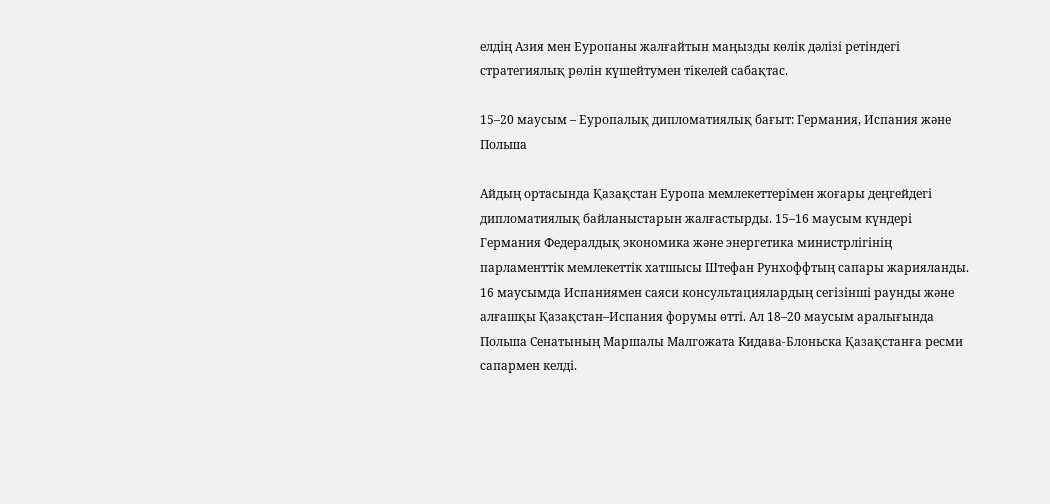елдің Азия мен Еуропаны жалғайтын маңызды көлік дәлізі ретіндегі стратегиялық рөлін күшейтумен тікелей сабақтас.

15–20 маусым – Еуропалық дипломатиялық бағыт: Германия, Испания және Польша

Айдың ортасында Қазақстан Еуропа мемлекеттерімен жоғары деңгейдегі дипломатиялық байланыстарын жалғастырды. 15–16 маусым күндері Германия Федералдық экономика және энергетика министрлігінің парламенттік мемлекеттік хатшысы Штефан Рунхоффтың сапары жарияланды. 16 маусымда Испаниямен саяси консультациялардың сегізінші раунды және алғашқы Қазақстан–Испания форумы өтті. Ал 18–20 маусым аралығында Польша Сенатының Маршалы Малгожата Кидава-Блоньска Қазақстанға ресми сапармен келді.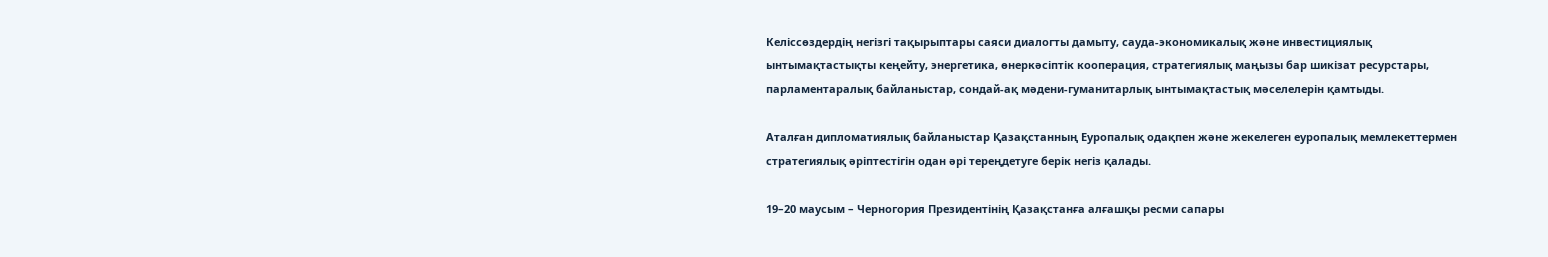Келіссөздердің негізгі тақырыптары саяси диалогты дамыту, сауда-экономикалық және инвестициялық ынтымақтастықты кеңейту, энергетика, өнеркәсіптік кооперация, стратегиялық маңызы бар шикізат ресурстары, парламентаралық байланыстар, сондай-ақ мәдени-гуманитарлық ынтымақтастық мәселелерін қамтыды.

Аталған дипломатиялық байланыстар Қазақстанның Еуропалық одақпен және жекелеген еуропалық мемлекеттермен стратегиялық әріптестігін одан әрі тереңдетуге берік негіз қалады.

19–20 маусым – Черногория Президентінің Қазақстанға алғашқы ресми сапары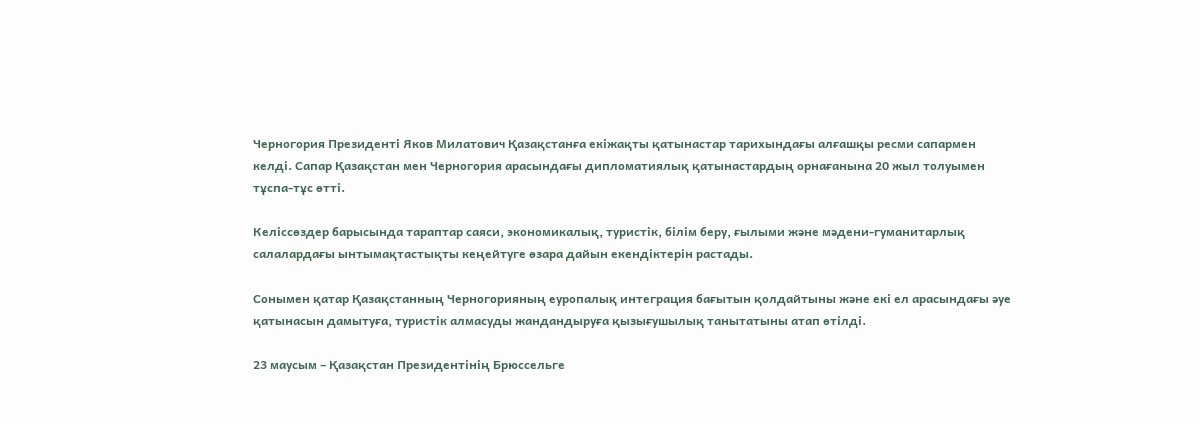Черногория Президенті Яков Милатович Қазақстанға екіжақты қатынастар тарихындағы алғашқы ресми сапармен келді. Сапар Қазақстан мен Черногория арасындағы дипломатиялық қатынастардың орнағанына 20 жыл толуымен тұспа-тұс өтті.

Келіссөздер барысында тараптар саяси, экономикалық, туристік, білім беру, ғылыми және мәдени-гуманитарлық салалардағы ынтымақтастықты кеңейтуге өзара дайын екендіктерін растады.

Сонымен қатар Қазақстанның Черногорияның еуропалық интеграция бағытын қолдайтыны және екі ел арасындағы әуе қатынасын дамытуға, туристік алмасуды жандандыруға қызығушылық танытатыны атап өтілді.

23 маусым – Қазақстан Президентінің Брюссельге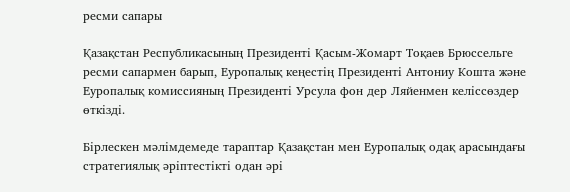ресми сапары

Қазақстан Республикасының Президенті Қасым-Жомарт Тоқаев Брюссельге ресми сапармен барып, Еуропалық кеңестің Президенті Антониу Кошта және Еуропалық комиссияның Президенті Урсула фон дер Ляйенмен келіссөздер өткізді.

Бірлескен мәлімдемеде тараптар Қазақстан мен Еуропалық одақ арасындағы стратегиялық әріптестікті одан әрі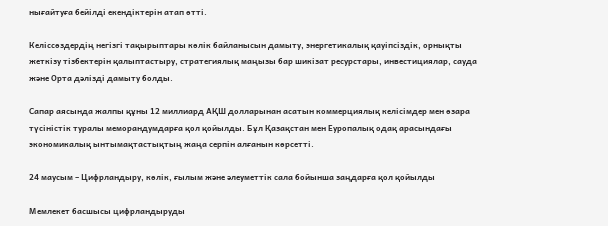нығайтуға бейілді екендіктерін атап өтті.

Келіссөздердің негізгі тақырыптары көлік байланысын дамыту, энергетикалық қауіпсіздік, орнықты жеткізу тізбектерін қалыптастыру, стратегиялық маңызы бар шикізат ресурстары, инвестициялар, сауда және Орта дәлізді дамыту болды.

Сапар аясында жалпы құны 12 миллиард АҚШ долларынан асатын коммерциялық келісімдер мен өзара түсіністік туралы меморандумдарға қол қойылды. Бұл Қазақстан мен Еуропалық одақ арасындағы экономикалық ынтымақтастықтың жаңа серпін алғанын көрсетті.

24 маусым – Цифрландыру, көлік, ғылым және әлеуметтік сала бойынша заңдарға қол қойылды

Мемлекет басшысы цифрландыруды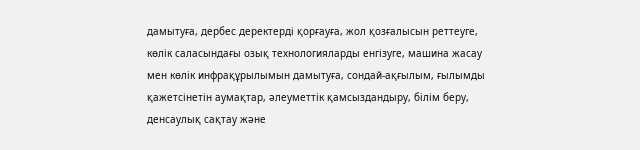дамытуға, дербес деректерді қорғауға, жол қозғалысын реттеуге, көлік саласындағы озық технологияларды енгізуге, машина жасау мен көлік инфрақұрылымын дамытуға, сондай-ақғылым, ғылымды қажетсінетін аумақтар, әлеуметтік қамсыздандыру, білім беру, денсаулық сақтау және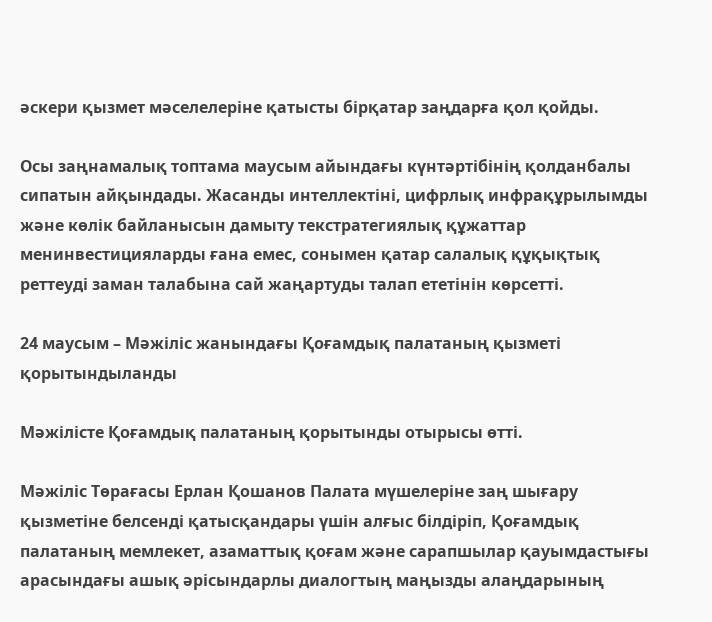әскери қызмет мәселелеріне қатысты бірқатар заңдарға қол қойды.

Осы заңнамалық топтама маусым айындағы күнтәртібінің қолданбалы сипатын айқындады. Жасанды интеллектіні, цифрлық инфрақұрылымды және көлік байланысын дамыту текстратегиялық құжаттар менинвестицияларды ғана емес, сонымен қатар салалық құқықтық реттеуді заман талабына сай жаңартуды талап ететінін көрсетті.

24 маусым – Мәжіліс жанындағы Қоғамдық палатаның қызметі қорытындыланды

Мәжілісте Қоғамдық палатаның қорытынды отырысы өтті.

Мәжіліс Төрағасы Ерлан Қошанов Палата мүшелеріне заң шығару қызметіне белсенді қатысқандары үшін алғыс білдіріп, Қоғамдық палатаның мемлекет, азаматтық қоғам және сарапшылар қауымдастығы арасындағы ашық әрісындарлы диалогтың маңызды алаңдарының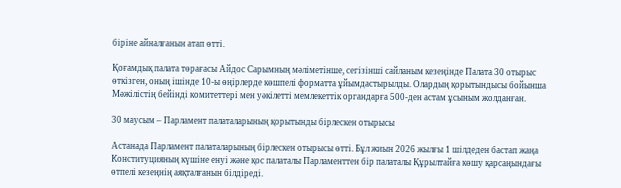біріне айналғанын атап өтті.

Қоғамдық палата төрағасы Айдос Сарымның мәліметінше, сегізінші сайланым кезеңінде Палата 30 отырыс өткізген, оның ішінде 10-ы өңірлерде көшпелі форматта ұйымдастырылды. Олардың қорытындысы бойынша Мәжілістің бейінді комитеттері мен уәкілетті мемлекеттік органдарға 500-ден астам ұсыным жолданған.

30 маусым – Парламент палаталарының қорытынды бірлескен отырысы

Астанада Парламент палаталарының бірлескен отырысы өтті. Бұл жиын 2026 жылғы 1 шілдеден бастап жаңа Конституцияның күшіне енуі және қос палаталы Парламенттен бір палаталы Құрылтайға көшу қарсаңындағы өтпелі кезеңнің аяқталғанын білдіреді.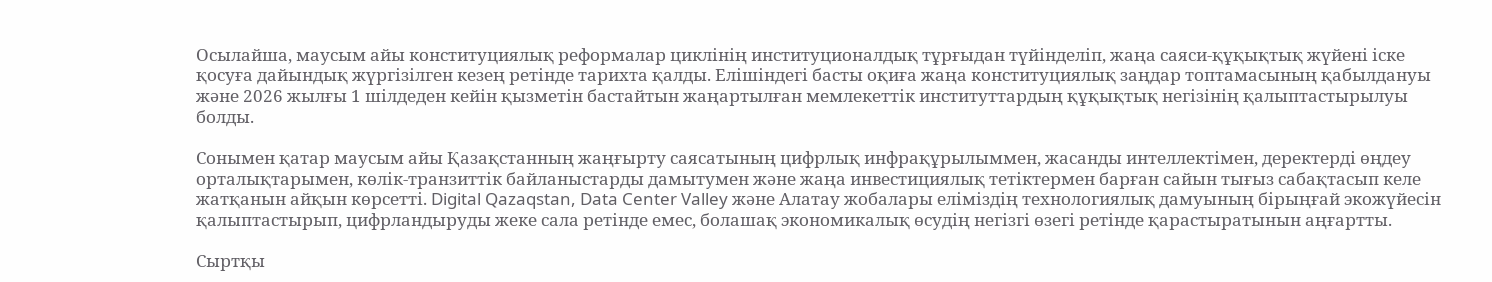Осылайша, маусым айы конституциялық реформалар циклінің институционалдық тұрғыдан түйінделіп, жаңа саяси-құқықтық жүйені іске қосуға дайындық жүргізілген кезең ретінде тарихта қалды. Елішіндегі басты оқиға жаңа конституциялық заңдар топтамасының қабылдануы және 2026 жылғы 1 шілдеден кейін қызметін бастайтын жаңартылған мемлекеттік институттардың құқықтық негізінің қалыптастырылуы болды.

Сонымен қатар маусым айы Қазақстанның жаңғырту саясатының цифрлық инфрақұрылыммен, жасанды интеллектімен, деректерді өңдеу орталықтарымен, көлік-транзиттік байланыстарды дамытумен және жаңа инвестициялық тетіктермен барған сайын тығыз сабақтасып келе жатқанын айқын көрсетті. Digital Qazaqstan, Data Center Valley және Алатау жобалары еліміздің технологиялық дамуының бірыңғай экожүйесін қалыптастырып, цифрландыруды жеке сала ретінде емес, болашақ экономикалық өсудің негізгі өзегі ретінде қарастыратынын аңғартты.

Сыртқы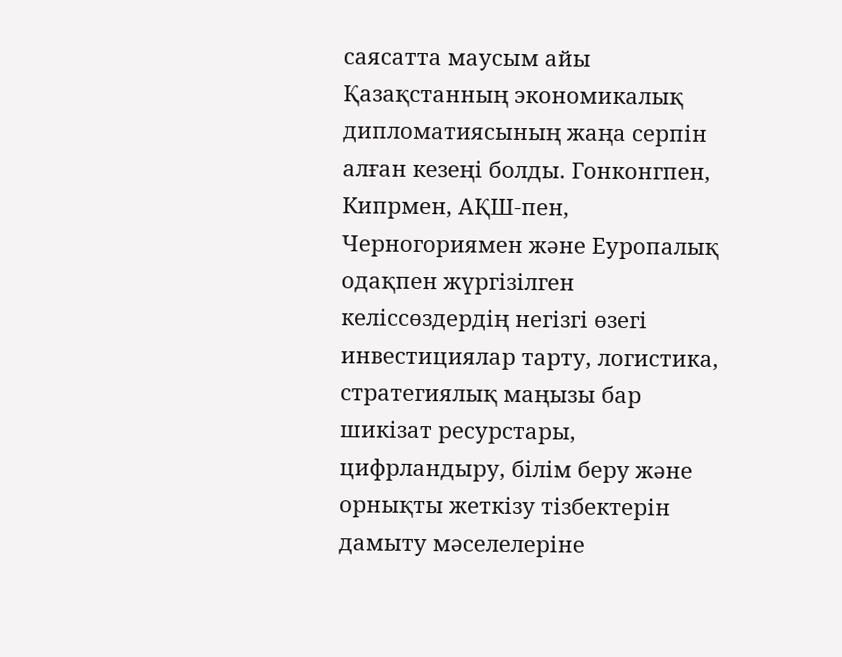саясатта маусым айы Қазақстанның экономикалық дипломатиясының жаңа серпін алған кезеңі болды. Гонконгпен, Кипрмен, АҚШ-пен, Черногориямен және Еуропалық одақпен жүргізілген келіссөздердің негізгі өзегі инвестициялар тарту, логистика, стратегиялық маңызы бар шикізат ресурстары, цифрландыру, білім беру және орнықты жеткізу тізбектерін дамыту мәселелеріне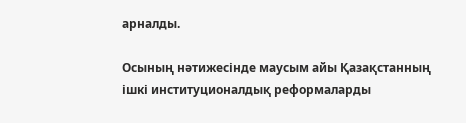арналды.

Осының нәтижесінде маусым айы Қазақстанның ішкі институционалдық реформаларды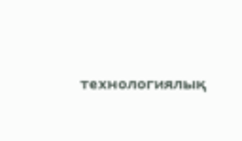технологиялық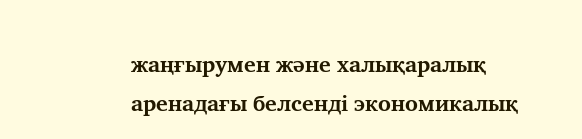жаңғырумен және халықаралық аренадағы белсенді экономикалық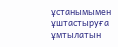ұстанымымен ұштастыруға ұмтылатын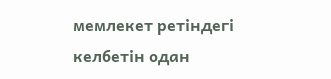мемлекет ретіндегі келбетін одан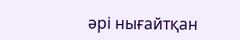әрі нығайтқан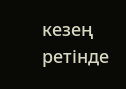кезең ретінде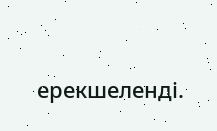ерекшеленді.